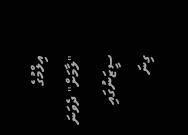އިލްމުގެ "ލާމަށް" ދެވަނަ ސީޒަނުގައި ގިނަ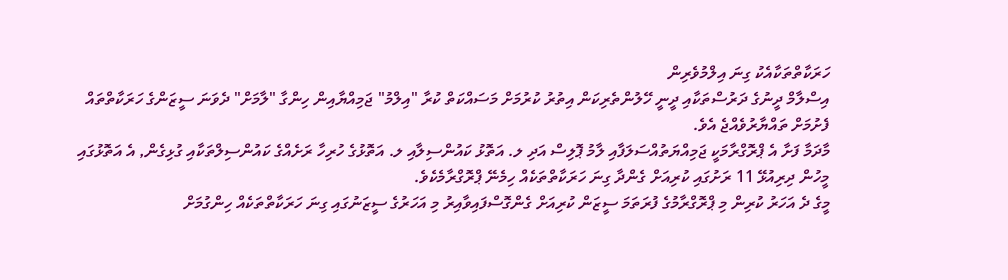ހަރަކާތްތަކާއެކު ގިނަ އިލްމުވެރިން
އިސްލާމް ދީނުގެ ދަރުސްތަކާއި ދީނީ ހޭލުންތެރިކަން އިތުރު ކުރުމަށް މަސައްކަތް ކުރާ "އިލްމު" ޖަމިއްޔާއިން ހިންގާ "ލާމަށް" ދެވަނަ ސީޒަންގެ ހަރަކާތްތައް ފެށުމަށް ތައްޔާރުވެއްޖެ އެވެ.
މާދަމާ ފަށާ އެ ޕްރޮގްރާމަކީ ޖަމިއްޔަތުއްސަލަފާއި ލާމު ޕޮލިސް އަދި ލ. އަތޮޅު ކައުންސިލާއި ލ. އަތޮޅުގެ ހުރިހާ ރަށެއްގެ ކައުންސިލްތަކާއި ގުޅިގެން, އެ އަތޮޅުގައި މީހުން ދިރިއުޅޭ 11 ރަށުގައި ކުރިއަށް ގެންދާ ގިނަ ހަރަކާތްތަކެއް ހިމެނޭ ޕްރޮގްރާމެކެވެ.
މީގެ ދެ އަހަރު ކުރިން މި ޕްރޮގްރާމުގެ ފުރަތަމަ ސީޒަން ކުރިއަށް ގެންގޮސްފައިވާއިރު މި އަހަރުގެ ސީޒަނުގައި ގިނަ ހަރަކާތްތަކެއް ހިންގުމަށް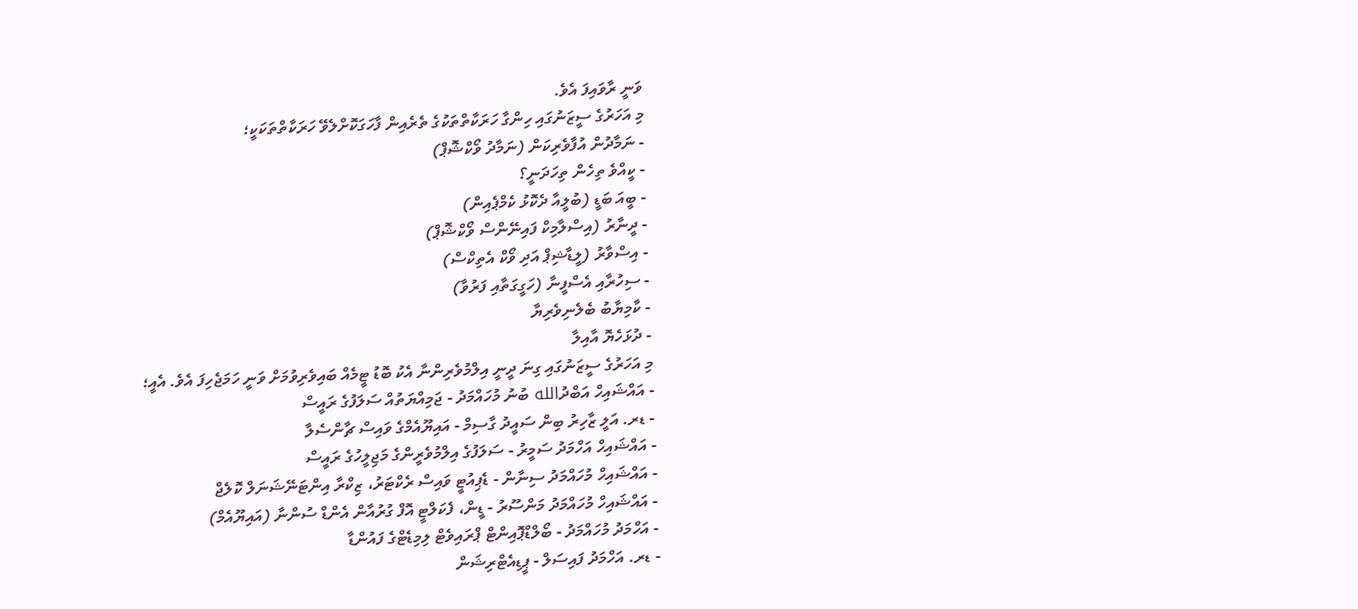ވަނީ ރާވައިފަ އެވެ.
މި އަހަރުގެ ސީޒަނުގައި ހިންގާ ހަރަކާތްތަކުގެ ތެރެއިން ފާހަގަކޮށްލެވޭ ހަރަކާތްތަކަކީ؛
- ނަމާދުން އުފާވެރިކަން (ނަމާދު ވޯކްޝޮޕް)
- ކީއްވެ ތިހެން ތިހަދަނީ؟
- ބީއަ ބަޑީ (ބުލީއާ ދެކޮޅު ކެމްޕެއިން)
- ދީނާރު (އިސްލާމިކް ފައިނޭންސް ވޯކްޝޮޕް)
- އިސްވާރު (ލީޑާޝިޕް އަދި ވޯކް އެތިކްސް)
- ސިހުރާއި އެސްފީނާ (ހަގީގަތާއި ފަރުވާ)
- ކާމިޔާބު ބެލެނިވެރިޔާ
- ދުޅަހެޔޮ އާއިލާ
މި އަހަރުގެ ސީޒަނުގައި ގިނަ ދީނީ އިލްމުވެރިންނާ އެކު ބޮޑު ޓީމެއް ބައިވެރިވުމަށް ވަނީ ހަމަޖެހިފަ އެވެ. އެއީ؛
- އައްޝައިހް އަބްދުالله ބުނު މުހައްމަދު - ޖަމިއްޔަތުއް ސަލަފުގެ ރައީސް
- ޑރ. އަލީ ޒާހިރު ބިން ސައީދު ގާސިމް - އައިޔޫއެމްގެ ވައިސް ޗާންސެލާ
- އައްޝައިހް އަހްމަދު ސަމީރު - ސަލަފުގެ އިލްމުވެރީންގެ މަޖިލީހުގެ ރައީސް
- އައްޝައިހް މުހައްމަދު ސިނާން - ޑެޕިއުޓީ ވައިސް ރެކްޓަރު، ޒިކްރާ އިންޓަނޭޝަނަލް ކޮލެޖް
- އައްޝައިހް މުހައްމަދު މަންސޫރު - ޑީން، ފެކަލްޓީ އޮފް ގުރުއާން އެންޑް ސުންނާ (އައިޔޫއެމް)
- އަހްމަދު މުހައްމަދު - ބޯލްޑްޕޮއިންޓް ޕްރައިވެޓް ލިމިޑެޓްގެ ފައުންޑާ
- ޑރ. އަހްމަދު ފައިސަލް - ޕީޑިއެޓްރިޝަން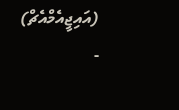(އައިޖީއެމްއެޗް)
-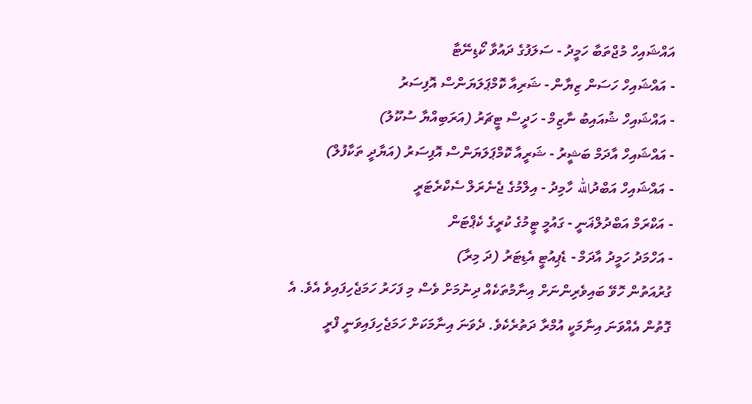އައްޝައިހް މުޖްތަބާ ހަމީދު - ސަލަފުގެ ދައުވާ ކޯޑިނޭޓާ
- އައްޝައިހް ހަސަން ޒިޔާން - ޝަރިއާ ކޮމްޕަލަޔަންސް އޮފިސަރު
- އައްޝައިހް ޝުއައިބު ނާޒިމް - ހަދީސް ޓީޗަރު (އަރަބިއްޔާ ސުކޫލު)
- އައްޝައިހް އާދަމް ބަޝީރު - ޝަރީއާ ކޮމްޕަލަޔަންސް އޮފިސަރު (އަޔާދީ ތަކާފުލް)
- އައްޝައިހް އަބްދުالله ހާމިދު - އިލްމުގެ ޖެނެރަލް ސެކްރެޓަރީ
- އަކްރަމް އަބްދުލްޣަނީ - ގައުމީ ޓީމުގެ ކުރީގެ ކެޕްޓަން
- އަހްމަދު ހަމީދު އާދަމް - ޑެޕިއުޓީ އެޑިޓަރު (ދަ މިރާ)
ގުރުއަތުން ހޮވޭ ބައިވެރިންނަށް އިނާމުތަކެއް ދިނުމަށް ވެސް މި ފަހަރު ހަމަޖެހިފައިވެ އެވެ. އެ ގޮތުން އެއްވަނަ އިނާމަކީ އުމްރާ ދަތުރެކެވެ. ދެވަނަ އިނާމަކަށް ހަމަޖެހިފައިވަނީ ފްރީ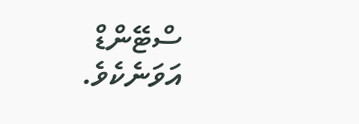ސްޓޭންޑް އަވަނެކެވެ.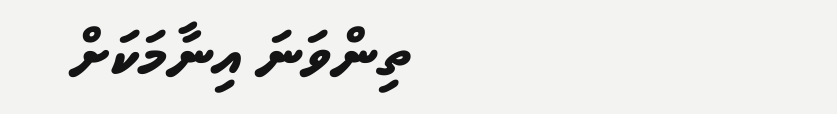ތިންވަނަ އިނާމަކަށް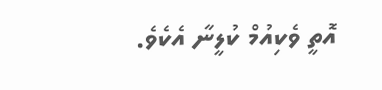އޮތީ ވެކިއުމް ކުލީނާ އެކެވެ.